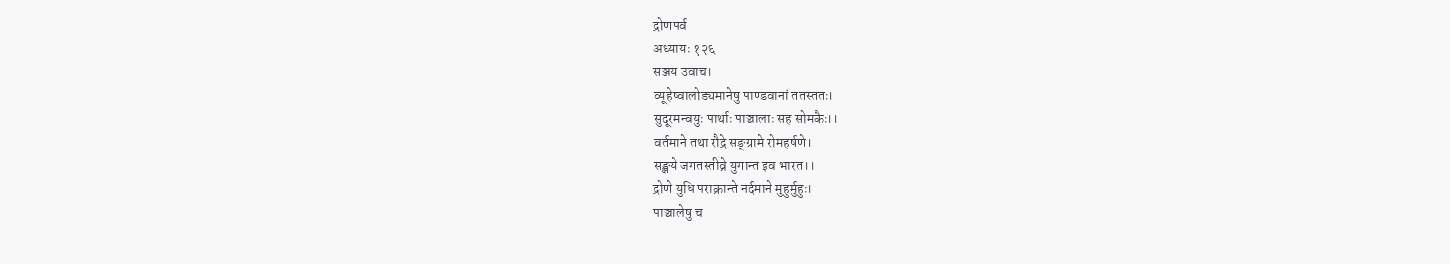द्रोणपर्व
अध्यायः १२६
सञ्जय उवाच।
व्यूहेष्वालोड्यमानेषु पाण्डवानां ततस्ततः।
सुदूरमन्वयुः पार्थाः पाञ्चालाः सह सोमकैः।।
वर्तमाने तथा रौद्रे सङ्ग्रामे रोमहर्षणे।
सङ्क्षये जगतस्तीव्रे युगान्त इव भारत।।
द्रोणे युधि पराक्रान्ते नर्दमाने मुहुर्मुहुः।
पाञ्चालेषु च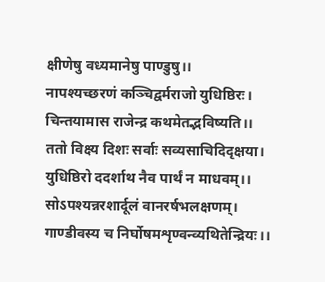क्षीणेषु वध्यमानेषु पाण्डुषु।।
नापश्यच्छरणं कञ्चिद्वर्मराजो युधिष्ठिरः।
चिन्तयामास राजेन्द्र कथमेतद्भविष्यति।।
ततो विक्ष्य दिशः सर्वाः सव्यसाचिदिदृक्षया।
युधिष्ठिरो ददर्शाथ नैव पार्थं न माधवम्।।
सोऽपश्यन्नरशार्दूलं वानरर्षभलक्षणम्।
गाण्डीवस्य च निर्घोषमशृण्वन्व्यथितेन्द्रियः।।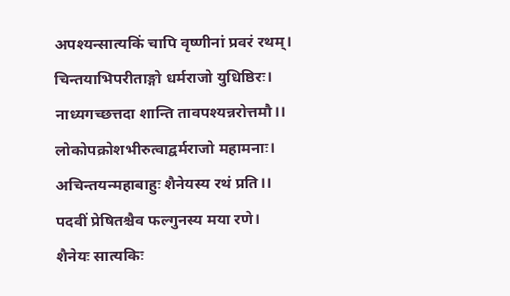अपश्यन्सात्यकिं चापि वृष्णीनां प्रवरं रथम्।
चिन्तयाभिपरीताङ्गो धर्मराजो युधिष्ठिरः।
नाध्यगच्छत्तदा शान्ति तावपश्यन्नरोत्तमौ।।
लोकोपक्रोशभीरुत्वाद्वर्मराजो महामनाः।
अचिन्तयन्महाबाहुः शैनेयस्य रथं प्रति।।
पदवीं प्रेषितश्चैव फल्गुनस्य मया रणे।
शैनेयः सात्यकिः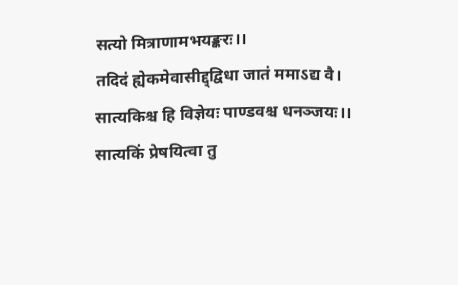सत्यो मित्राणामभयङ्करः।।
तदिदं ह्येकमेवासीद्द्द्विधा जातं ममाऽद्य वै।
सात्यकिश्च हि विज्ञेयः पाण्डवश्च धनञ्जयः।।
सात्यकिं प्रेषयित्वा तु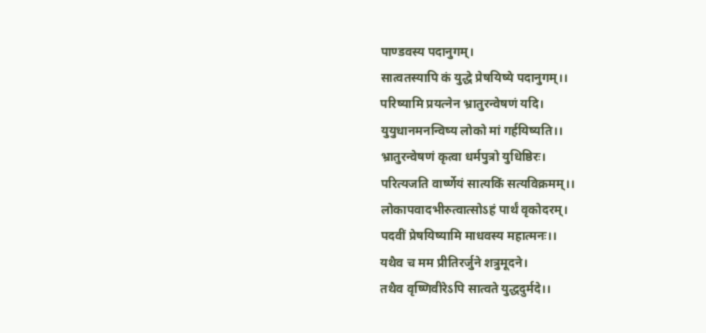पाण्डवस्य पदानुगम्।
सात्वतस्यापि कं युद्धे प्रेषयिष्ये पदानुगम्।।
परिष्यामि प्रयत्नेन भ्रातुरन्वेषणं यदि।
युयुधानमनन्विष्य लोको मां गर्हयिष्यति।।
भ्रातुरन्वेषणं कृत्वा धर्मपुत्रो युधिष्ठिरः।
परित्यजति वार्ष्णेयं सात्यकिं सत्यविक्रमम्।।
लोकापवादभीरुत्वात्सोऽहं पार्थं वृकोदरम्।
पदवीं प्रेषयिष्यामि माधवस्य महात्मनः।।
यथैव च मम प्रीतिरर्जुने शत्रुमूदने।
तथैव वृष्णिवीरेऽपि सात्वते युद्धदुर्मदे।।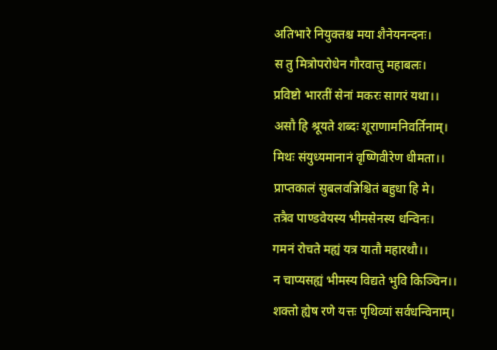अतिभारे नियुक्तश्च मया शैनेयनन्दनः।
स तु मित्रोपरोधेन गौरवात्तु महाबलः।
प्रविष्टो भारतीं सेनां मकरः सागरं यथा।।
असौ हि श्रूयते शब्दः शूराणामनिवर्तिनाम्।
मिथः संयुध्यमानानं वृष्णिवीरेण धीमता।।
प्राप्तकालं सुबलवन्निश्चितं बहुधा हि मे।
तत्रैव पाण्डवेयस्य भीमसेनस्य धन्विनः।
गमनं रोचते मह्यं यत्र यातौ महारथौ।।
न चाप्यसह्यं भीमस्य विद्यते भुवि किञ्चिन।।
शक्तो ह्येष रणे यत्तः पृथिव्यां सर्वधन्विनाम्।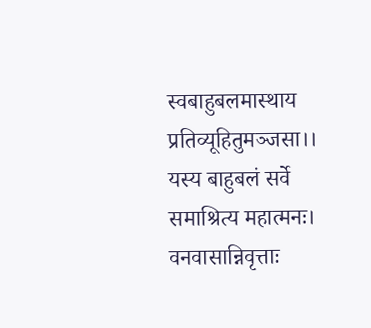स्वबाहुबलमास्थाय प्रतिव्यूहितुमञ्जसा।।
यस्य बाहुबलं सर्वे समाश्रित्य महात्मनः।
वनवासान्निवृत्ताः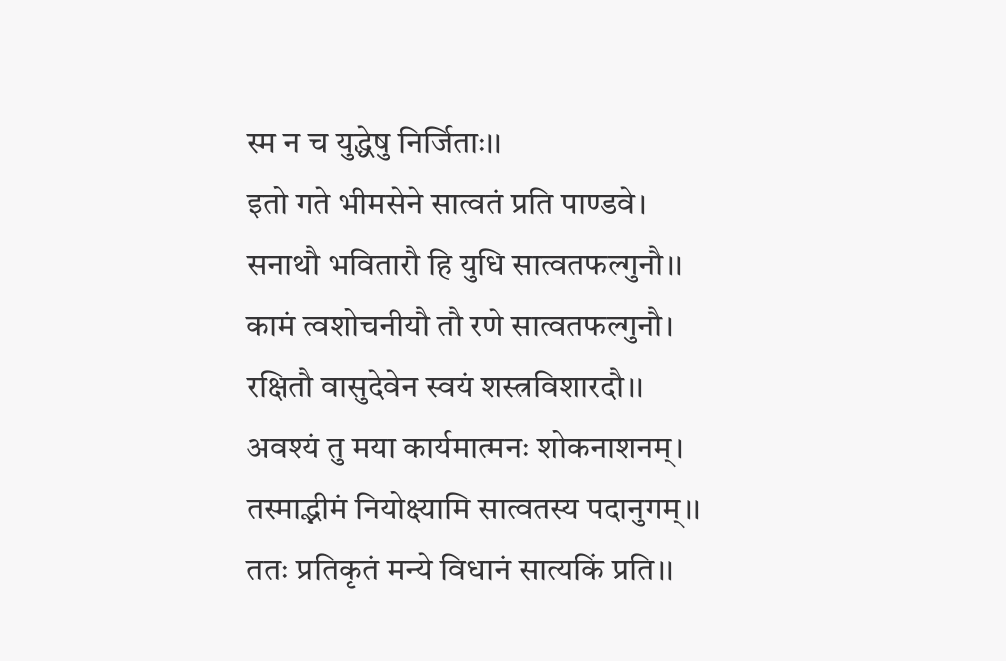स्म न च युद्धेषु निर्जिताः।।
इतो गते भीमसेने सात्वतं प्रति पाण्डवे।
सनाथौ भवितारौ हि युधि सात्वतफल्गुनौ।।
कामं त्वशोचनीयौ तौ रणे सात्वतफल्गुनौ।
रक्षितौ वासुदेवेन स्वयं शस्त्रविशारदौ।।
अवश्यं तु मया कार्यमात्मनः शोकनाशनम्।
तस्माद्भीमं नियोक्ष्यामि सात्वतस्य पदानुगम्।।
ततः प्रतिकृतं मन्ये विधानं सात्यकिं प्रति।।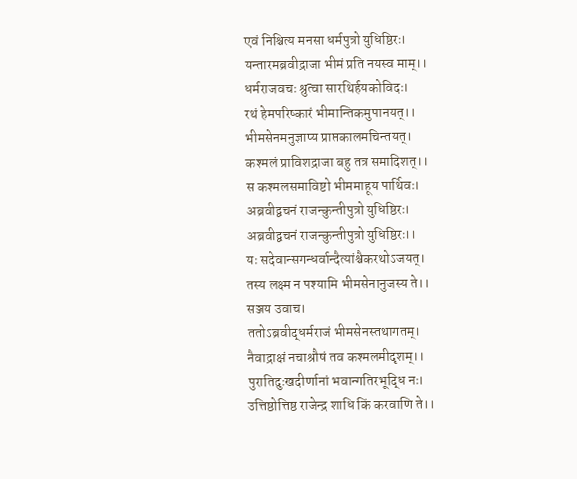एवं निश्चित्य मनसा धर्मपुत्रो युधिष्ठिरः।
यन्तारमब्रवीद्राजा भीमं प्रति नयस्व माम्।।
धर्मराजवचः श्रुत्वा सारथिर्हयकोविदः।
रथं हेमपरिष्कारं भीमान्तिकमुपानयत्।।
भीमसेनमनुज्ञाप्य प्राप्तकालमचिन्तयत्।
कश्मलं प्राविशद्राजा बहु तत्र समादिशत्।।
स कश्मलसमाविष्टो भीममाहूय पार्थिवः।
अब्रवीद्वचनं राजन्कुन्तीपुत्रो युधिष्ठिरः।
अब्रवीद्वचनं राजन्कुन्तीपुत्रो युधिष्ठिरः।।
यः सदेवान्सगन्धर्वान्दैत्यांश्चैकरथोऽजयत्।
तस्य लक्ष्म न पश्यामि भीमसेनानुजस्य ते।।
सञ्जय उवाच।
ततोऽब्रवीद्धर्मराजं भीमसेनस्तथागतम्।
नैवाद्राक्षं नचाश्रौषं तव कश्मलमीदृशम्।।
पुरातिदुःखदीर्णानां भवान्गतिरभूद्धि नः।
उत्तिष्ठोत्तिष्ठ राजेन्द्र शाधि किं करवाणि ते।।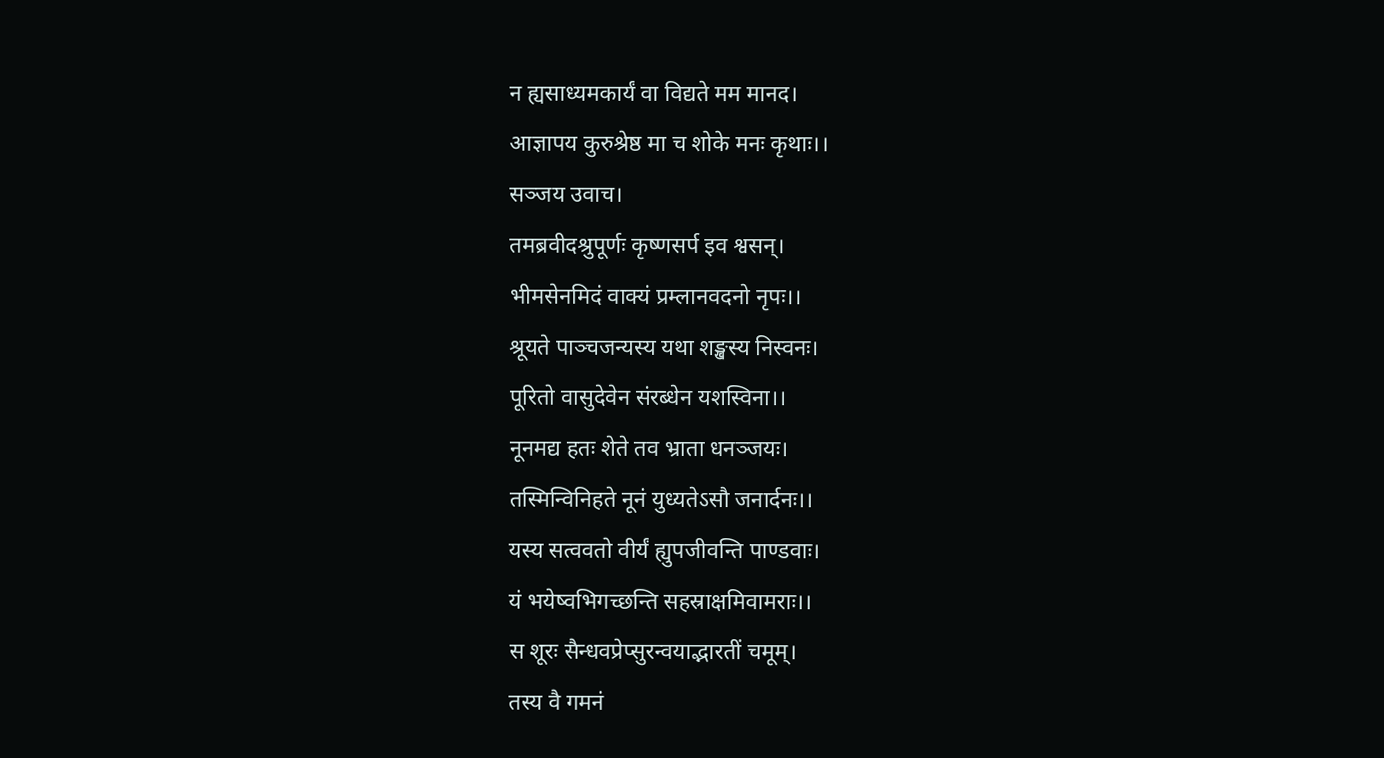न ह्यसाध्यमकार्यं वा विद्यते मम मानद।
आज्ञापय कुरुश्रेष्ठ मा च शोके मनः कृथाः।।
सञ्जय उवाच।
तमब्रवीदश्रुपूर्णः कृष्णसर्प इव श्वसन्।
भीमसेनमिदं वाक्यं प्रम्लानवदनो नृपः।।
श्रूयते पाञ्चजन्यस्य यथा शङ्खस्य निस्वनः।
पूरितो वासुदेवेन संरब्धेन यशस्विना।।
नूनमद्य हतः शेते तव भ्राता धनञ्जयः।
तस्मिन्विनिहते नूनं युध्यतेऽसौ जनार्दनः।।
यस्य सत्ववतो वीर्यं ह्युपजीवन्ति पाण्डवाः।
यं भयेष्वभिगच्छन्ति सहस्राक्षमिवामराः।।
स शूरः सैन्धवप्रेप्सुरन्वयाद्भारतीं चमूम्।
तस्य वै गमनं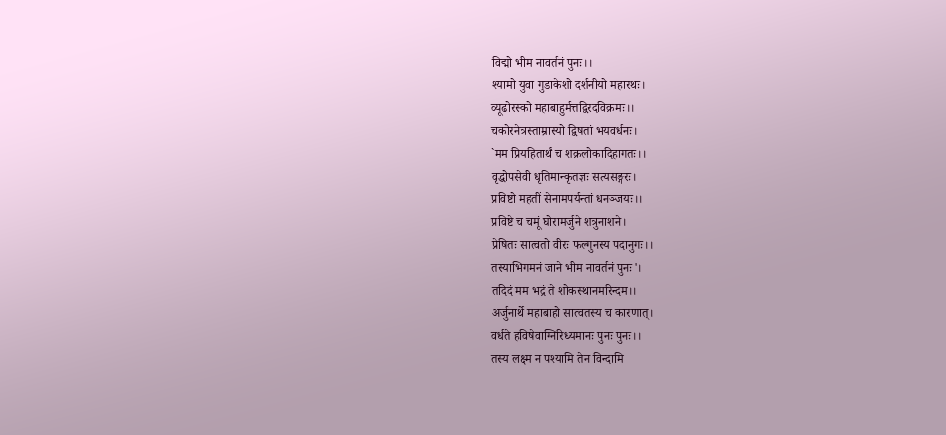विद्मो भीम नावर्तनं पुनः।।
श्यामो युवा गुडाकेशो दर्शनीयो महारथः।
व्यूढोरस्को महाबाहुर्मत्तद्विरदविक्रमः।।
चकोरनेत्रस्ताम्रास्यो द्विषतां भयवर्धनः।
`मम प्रियहितार्थं च शक्रलोकादिहागतः।।
वृद्धोपसेवी धृतिमान्कृतज्ञः सत्यसङ्गरः।
प्रविष्टो महतीं सेनामपर्यन्तां धनञ्जयः।।
प्रविष्टे च चमूं घोरामर्जुने शत्रुनाशने।
प्रेषितः सात्वतो वीरः फल्गुनस्य पदानुगः।।
तस्याभिगमनं जाने भीम नावर्तनं पुनः'।
तदिदं मम भद्रं ते शोकस्थानमरिन्दम।।
अर्जुनार्थे महाबाहो सात्वतस्य च कारणात्।
वर्धते हविषेवाग्निरिध्यमानः पुनः पुनः।।
तस्य लक्ष्म न पश्यामि तेन विन्दामि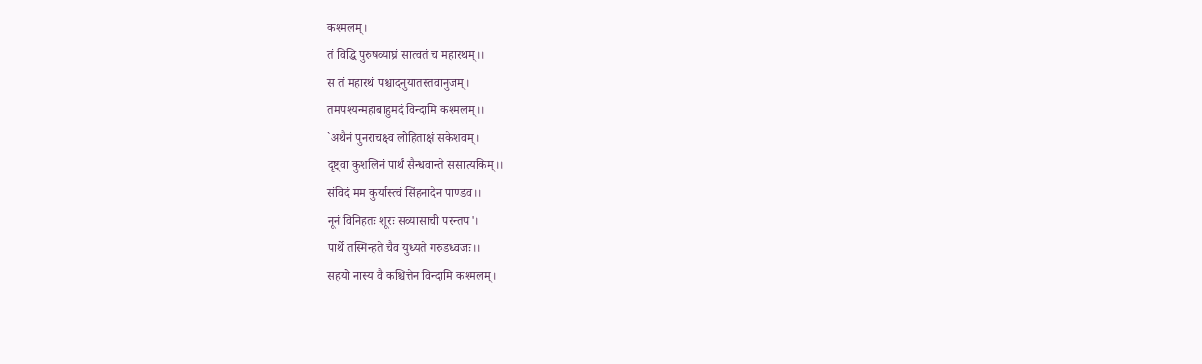कश्मलम्।
तं विद्धि पुरुषव्याघ्रं सात्वतं च महारथम्।।
स तं महारथं पश्चादनुयातस्तवानुजम्।
तमपश्यन्महाबाहुमदं विन्दामि कश्मलम्।।
`अथैनं पुनराचक्ष्व लोहिताक्षं सकेशवम्।
दृष्ट्वा कुशलिनं पार्थं सैन्धवान्ते ससात्यकिम्।।
संविदं मम कुर्यास्त्वं सिंहनादेन पाण्डव।।
नूनं विनिहतः शूरः सव्यासाची परन्तप'।
पार्थे तस्मिन्हते चैव युध्यते गरुडध्वजः।।
सहयो नास्य वै कश्चित्तेन विन्दामि कश्मलम्।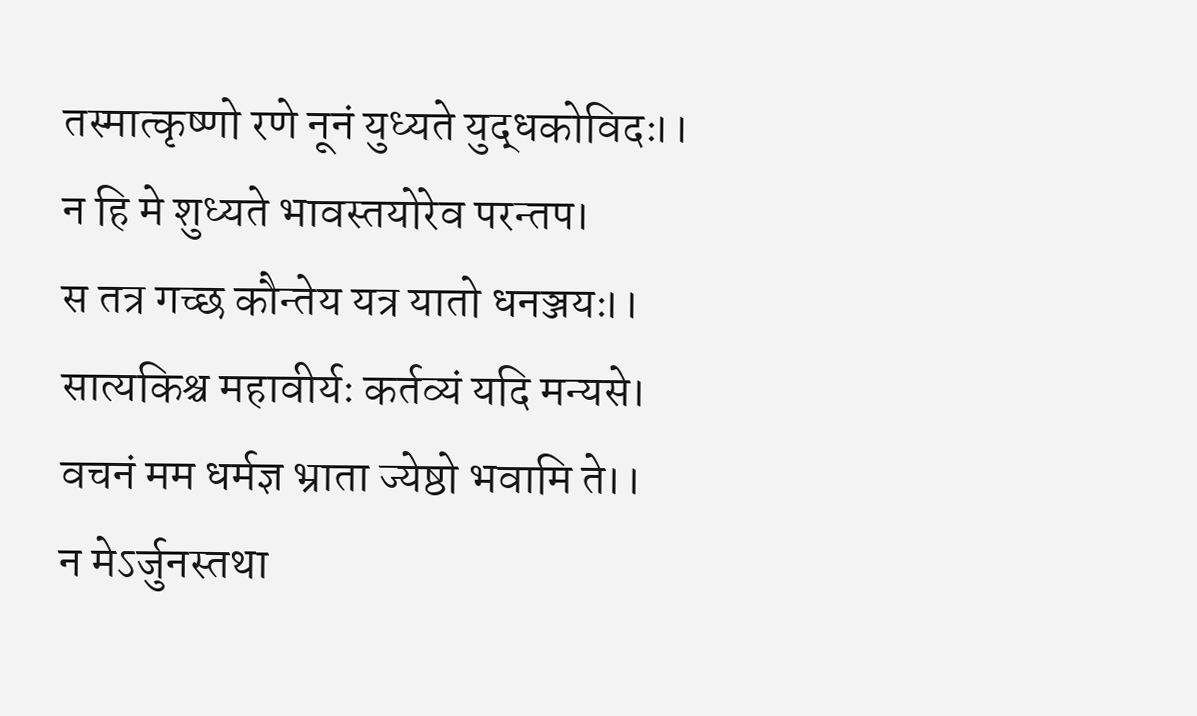तस्मात्कृष्णो रणे नूनं युध्यते युद्धकोविदः।।
न हि मे शुध्यते भावस्तयोरेव परन्तप।
स तत्र गच्छ कौन्तेय यत्र यातो धनञ्जयः।।
सात्यकिश्च महावीर्यः कर्तव्यं यदि मन्यसे।
वचनं मम धर्मज्ञ भ्राता ज्येष्ठो भवामि ते।।
न मेऽर्जुनस्तथा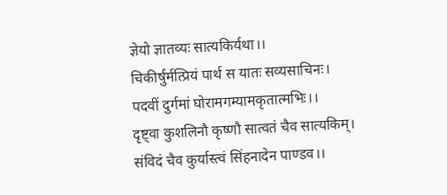ज्ञेयो ज्ञातव्यः सात्यकिर्यथा।।
चिकीर्षुर्मत्प्रियं पार्थ स यातः सव्यसाचिनः।
पदवीं दुर्गमां घोरामगम्यामकृतात्मभिः।।
दृष्ट्वा कुशलिनौ कृष्णौ सात्वतं चैव सात्यकिम्।
संविदं चैव कुर्यास्त्वं सिंहनादेन पाण्डव।।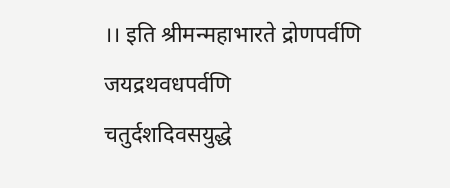।। इति श्रीमन्महाभारते द्रोणपर्वणि जयद्रथवधपर्वणि
चतुर्दशदिवसयुद्धे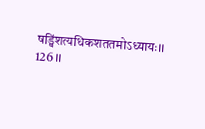षड्विंशत्यधिकशततमोऽध्यायः।। 126 ।।